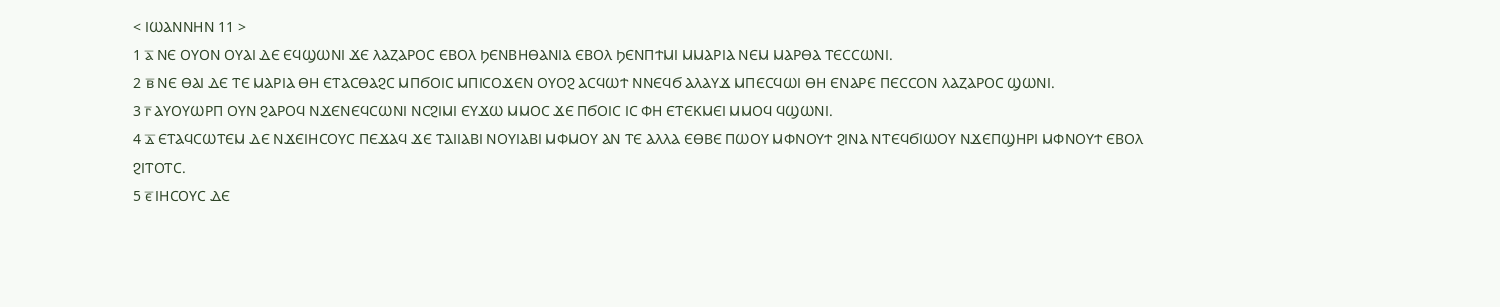< ⲒⲰⲀⲚⲚⲎⲚ 11 >
1 ⲁ̅ ⲚⲈ ⲞⲨⲞⲚ ⲞⲨⲀⲒ ⲆⲈ ⲈϤϢⲰⲚⲒ ϪⲈ ⲖⲀⲌⲀⲢⲞⲤ ⲈⲂⲞⲖ ϦⲈⲚⲂⲎⲐⲀⲚⲒⲀ ⲈⲂⲞⲖ ϦⲈⲚⲠϮⲘⲒ ⲘⲘⲀⲢⲒⲀ ⲚⲈⲘ ⲘⲀⲢⲐⲀ ⲦⲈⲤⲤⲰⲚⲒ.
2 ⲃ̅ ⲚⲈ ⲐⲀⲒ ⲆⲈ ⲦⲈ ⲘⲀⲢⲒⲀ ⲐⲎ ⲈⲦⲀⲤⲐⲀϨⲤ ⲘⲠϬⲞⲒⲤ ⲘⲠⲒⲤⲞϪⲈⲚ ⲞⲨⲞϨ ⲀⲤϤⲰϮ ⲚⲚⲈϤϬ ⲀⲖⲀⲨϪ ⲘⲠⲈⲤϤⲰⲒ ⲐⲎ ⲈⲚⲀⲢⲈ ⲠⲈⲤⲤⲞⲚ ⲖⲀⲌⲀⲢⲞⲤ ϢⲰⲚⲒ.
3 ⲅ̅ ⲀⲨⲞⲨⲰⲢⲠ ⲞⲨⲚ ϨⲀⲢⲞϤ ⲚϪⲈⲚⲈϤⲤⲰⲚⲒ ⲚⲤϨⲒⲘⲒ ⲈⲨϪⲰ ⲘⲘⲞⲤ ϪⲈ ⲠϬⲞⲒⲤ ⲒⲤ ⲪⲎ ⲈⲦⲈⲔⲘⲈⲒ ⲘⲘⲞϤ ϤϢⲰⲚⲒ.
4 ⲇ̅ ⲈⲦⲀϤⲤⲰⲦⲈⲘ ⲆⲈ ⲚϪⲈⲒⲎⲤⲞⲨⲤ ⲠⲈϪⲀϤ ϪⲈ ⲦⲀⲒⲒⲀⲂⲒ ⲚⲞⲨⲒⲀⲂⲒ ⲘⲪⲘⲞⲨ ⲀⲚ ⲦⲈ ⲀⲖⲖⲀ ⲈⲐⲂⲈ ⲠⲰⲞⲨ ⲘⲪⲚⲞⲨϮ ϨⲒⲚⲀ ⲚⲦⲈϤϬⲒⲰⲞⲨ ⲚϪⲈⲠϢⲎⲢⲒ ⲘⲪⲚⲞⲨϮ ⲈⲂⲞⲖ ϨⲒⲦⲞⲦⲤ.
5 ⲉ̅ ⲒⲎⲤⲞⲨⲤ ⲆⲈ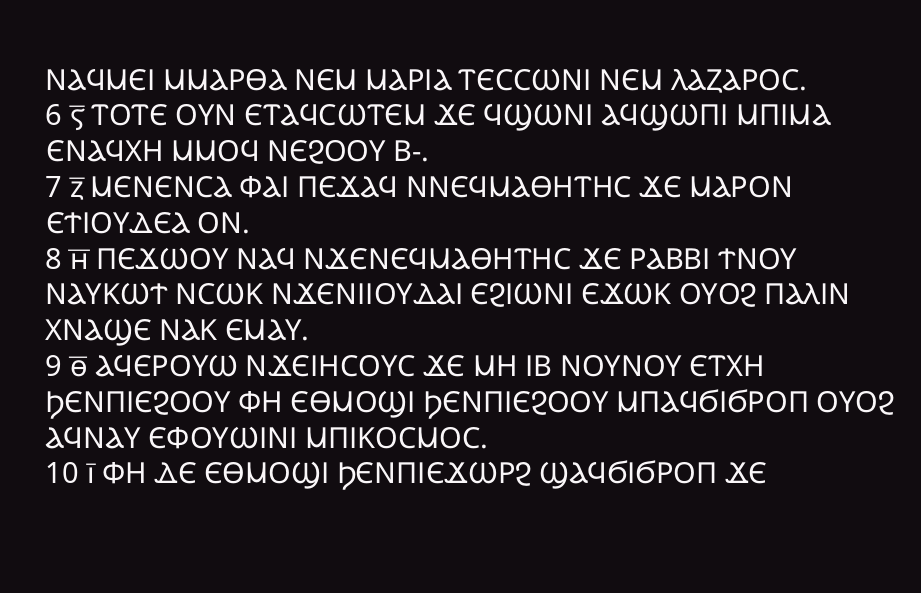ⲚⲀϤⲘⲈⲒ ⲘⲘⲀⲢⲐⲀ ⲚⲈⲘ ⲘⲀⲢⲒⲀ ⲦⲈⲤⲤⲰⲚⲒ ⲚⲈⲘ ⲖⲀⲌⲀⲢⲞⲤ.
6 ⲋ̅ ⲦⲞⲦⲈ ⲞⲨⲚ ⲈⲦⲀϤⲤⲰⲦⲈⲘ ϪⲈ ϤϢⲰⲚⲒ ⲀϤϢⲰⲠⲒ ⲘⲠⲒⲘⲀ ⲈⲚⲀϤⲬⲎ ⲘⲘⲞϤ ⲚⲈϨⲞⲞⲨ Ⲃ-.
7 ⲍ̅ ⲘⲈⲚⲈⲚⲤⲀ ⲪⲀⲒ ⲠⲈϪⲀϤ ⲚⲚⲈϤⲘⲀⲐⲎⲦⲎⲤ ϪⲈ ⲘⲀⲢⲞⲚ ⲈϮⲒⲞⲨⲆⲈⲀ ⲞⲚ.
8 ⲏ̅ ⲠⲈϪⲰⲞⲨ ⲚⲀϤ ⲚϪⲈⲚⲈϤⲘⲀⲐⲎⲦⲎⲤ ϪⲈ ⲢⲀⲂⲂⲒ ϮⲚⲞⲨ ⲚⲀⲨⲔⲰϮ ⲚⲤⲰⲔ ⲚϪⲈⲚⲒⲒⲞⲨⲆⲀⲒ ⲈϨⲒⲰⲚⲒ ⲈϪⲰⲔ ⲞⲨⲞϨ ⲠⲀⲖⲒⲚ ⲬⲚⲀϢⲈ ⲚⲀⲔ ⲈⲘⲀⲨ.
9 ⲑ̅ ⲀϤⲈⲢⲞⲨⲰ ⲚϪⲈⲒⲎⲤⲞⲨⲤ ϪⲈ ⲘⲎ ⲒⲂ ⲚⲞⲨⲚⲞⲨ ⲈⲦⲬⲎ ϦⲈⲚⲠⲒⲈϨⲞⲞⲨ ⲪⲎ ⲈⲐⲘⲞϢⲒ ϦⲈⲚⲠⲒⲈϨⲞⲞⲨ ⲘⲠⲀϤϬⲒϬⲢⲞⲠ ⲞⲨⲞϨ ⲀϤⲚⲀⲨ ⲈⲪⲞⲨⲰⲒⲚⲒ ⲘⲠⲒⲔⲞⲤⲘⲞⲤ.
10 ⲓ̅ ⲪⲎ ⲆⲈ ⲈⲐⲘⲞϢⲒ ϦⲈⲚⲠⲒⲈϪⲰⲢϨ ϢⲀϤϬⲒϬⲢⲞⲠ ϪⲈ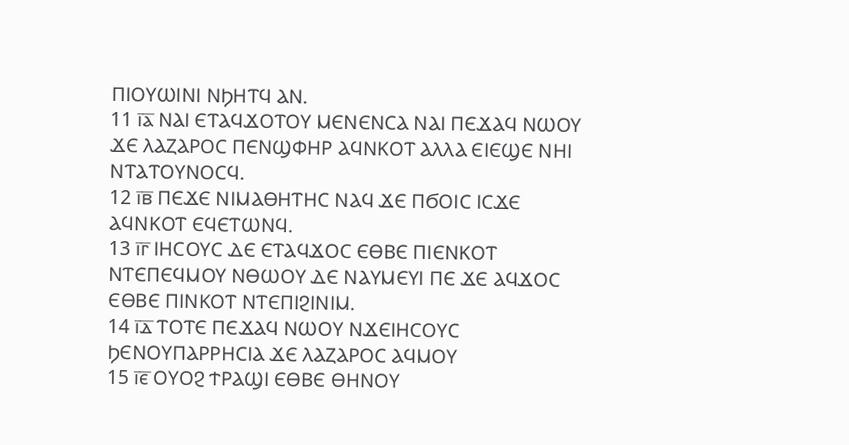ⲠⲒⲞⲨⲰⲒⲚⲒ ⲚϦⲎⲦϤ ⲀⲚ.
11 ⲓ̅ⲁ̅ ⲚⲀⲒ ⲈⲦⲀϤϪⲞⲦⲞⲨ ⲘⲈⲚⲈⲚⲤⲀ ⲚⲀⲒ ⲠⲈϪⲀϤ ⲚⲰⲞⲨ ϪⲈ ⲖⲀⲌⲀⲢⲞⲤ ⲠⲈⲚϢⲪⲎⲢ ⲀϤⲚⲔⲞⲦ ⲀⲖⲖⲀ ⲈⲒⲈϢⲈ ⲚⲎⲒ ⲚⲦⲀⲦⲞⲨⲚⲞⲤϤ.
12 ⲓ̅ⲃ̅ ⲠⲈϪⲈ ⲚⲒⲘⲀⲐⲎⲦⲎⲤ ⲚⲀϤ ϪⲈ ⲠϬⲞⲒⲤ ⲒⲤϪⲈ ⲀϤⲚⲔⲞⲦ ⲈϤⲈⲦⲰⲚϤ.
13 ⲓ̅ⲅ̅ ⲒⲎⲤⲞⲨⲤ ⲆⲈ ⲈⲦⲀϤϪⲞⲤ ⲈⲐⲂⲈ ⲠⲒⲈⲚⲔⲞⲦ ⲚⲦⲈⲠⲈϤⲘⲞⲨ ⲚⲐⲰⲞⲨ ⲆⲈ ⲚⲀⲨⲘⲈⲨⲒ ⲠⲈ ϪⲈ ⲀϤϪⲞⲤ ⲈⲐⲂⲈ ⲠⲒⲚⲔⲞⲦ ⲚⲦⲈⲠⲒϨⲒⲚⲒⲘ.
14 ⲓ̅ⲇ̅ ⲦⲞⲦⲈ ⲠⲈϪⲀϤ ⲚⲰⲞⲨ ⲚϪⲈⲒⲎⲤⲞⲨⲤ ϦⲈⲚⲞⲨⲠⲀⲢⲢⲎⲤⲒⲀ ϪⲈ ⲖⲀⲌⲀⲢⲞⲤ ⲀϤⲘⲞⲨ
15 ⲓ̅ⲉ̅ ⲞⲨⲞϨ ϮⲢⲀϢⲒ ⲈⲐⲂⲈ ⲐⲎⲚⲞⲨ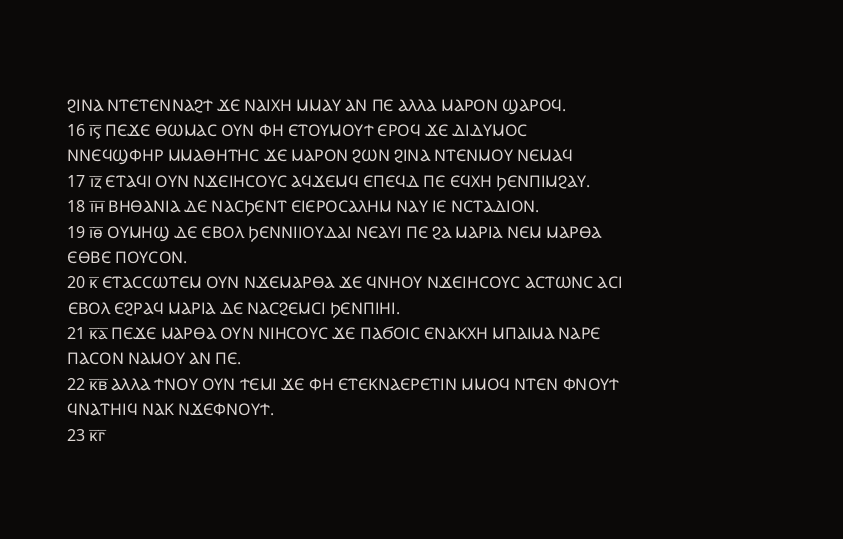ϨⲒⲚⲀ ⲚⲦⲈⲦⲈⲚⲚⲀϨϮ ϪⲈ ⲚⲀⲒⲬⲎ ⲘⲘⲀⲨ ⲀⲚ ⲠⲈ ⲀⲖⲖⲀ ⲘⲀⲢⲞⲚ ϢⲀⲢⲞϤ.
16 ⲓ̅ⲋ̅ ⲠⲈϪⲈ ⲐⲰⲘⲀⲤ ⲞⲨⲚ ⲪⲎ ⲈⲦⲞⲨⲘⲞⲨϮ ⲈⲢⲞϤ ϪⲈ ⲆⲒⲆⲨⲘⲞⲤ ⲚⲚⲈϤϢⲪⲎⲢ ⲘⲘⲀⲐⲎⲦⲎⲤ ϪⲈ ⲘⲀⲢⲞⲚ ϨⲰⲚ ϨⲒⲚⲀ ⲚⲦⲈⲚⲘⲞⲨ ⲚⲈⲘⲀϤ
17 ⲓ̅ⲍ̅ ⲈⲦⲀϤⲒ ⲞⲨⲚ ⲚϪⲈⲒⲎⲤⲞⲨⲤ ⲀϤϪⲈⲘϤ ⲈⲠⲈϤⲆ ⲠⲈ ⲈϤⲬⲎ ϦⲈⲚⲠⲒⲘϨⲀⲨ.
18 ⲓ̅ⲏ̅ ⲂⲎⲐⲀⲚⲒⲀ ⲆⲈ ⲚⲀⲤϦⲈⲚⲦ ⲈⲒⲈⲢⲞⲤⲀⲖⲎⲘ ⲚⲀⲨ ⲒⲈ ⲚⲤⲦⲀⲆⲒⲞⲚ.
19 ⲓ̅ⲑ̅ ⲞⲨⲘⲎϢ ⲆⲈ ⲈⲂⲞⲖ ϦⲈⲚⲚⲒⲒⲞⲨⲆⲀⲒ ⲚⲈⲀⲨⲒ ⲠⲈ ϨⲀ ⲘⲀⲢⲒⲀ ⲚⲈⲘ ⲘⲀⲢⲐⲀ ⲈⲐⲂⲈ ⲠⲞⲨⲤⲞⲚ.
20 ⲕ̅ ⲈⲦⲀⲤⲤⲰⲦⲈⲘ ⲞⲨⲚ ⲚϪⲈⲘⲀⲢⲐⲀ ϪⲈ ϤⲚⲎⲞⲨ ⲚϪⲈⲒⲎⲤⲞⲨⲤ ⲀⲤⲦⲰⲚⲤ ⲀⲤⲒ ⲈⲂⲞⲖ ⲈϨⲢⲀϤ ⲘⲀⲢⲒⲀ ⲆⲈ ⲚⲀⲤϨⲈⲘⲤⲒ ϦⲈⲚⲠⲒⲎⲒ.
21 ⲕ̅ⲁ̅ ⲠⲈϪⲈ ⲘⲀⲢⲐⲀ ⲞⲨⲚ ⲚⲒⲎⲤⲞⲨⲤ ϪⲈ ⲠⲀϬⲞⲒⲤ ⲈⲚⲀⲔⲬⲎ ⲘⲠⲀⲒⲘⲀ ⲚⲀⲢⲈ ⲠⲀⲤⲞⲚ ⲚⲀⲘⲞⲨ ⲀⲚ ⲠⲈ.
22 ⲕ̅ⲃ̅ ⲀⲖⲖⲀ ϮⲚⲞⲨ ⲞⲨⲚ ϮⲈⲘⲒ ϪⲈ ⲪⲎ ⲈⲦⲈⲔⲚⲀⲈⲢⲈⲦⲒⲚ ⲘⲘⲞϤ ⲚⲦⲈⲚ ⲪⲚⲞⲨϮ ϤⲚⲀⲦⲎⲒϤ ⲚⲀⲔ ⲚϪⲈⲪⲚⲞⲨϮ.
23 ⲕ̅ⲅ̅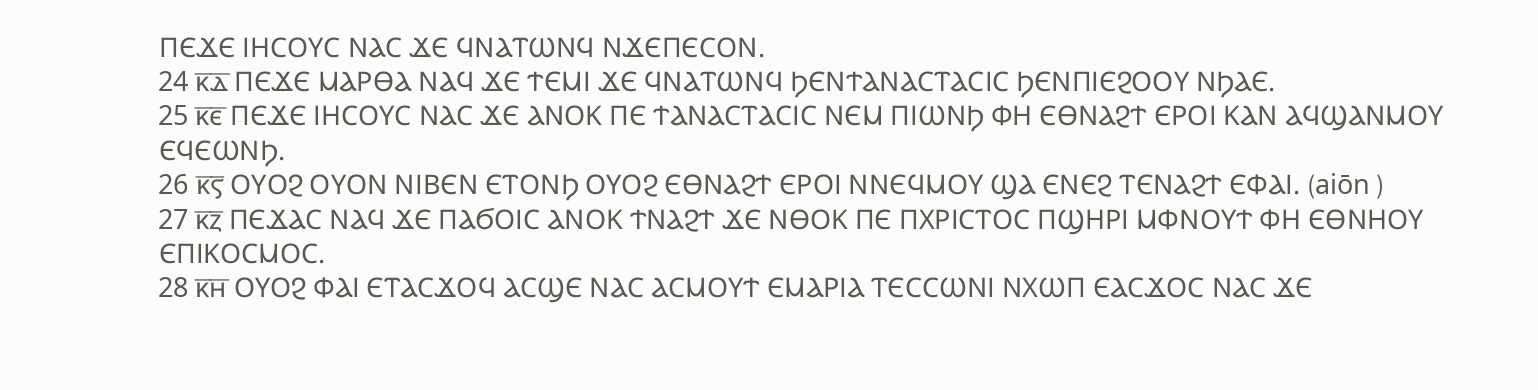ⲠⲈϪⲈ ⲒⲎⲤⲞⲨⲤ ⲚⲀⲤ ϪⲈ ϤⲚⲀⲦⲰⲚϤ ⲚϪⲈⲠⲈⲤⲞⲚ.
24 ⲕ̅ⲇ̅ ⲠⲈϪⲈ ⲘⲀⲢⲐⲀ ⲚⲀϤ ϪⲈ ϮⲈⲘⲒ ϪⲈ ϤⲚⲀⲦⲰⲚϤ ϦⲈⲚϮⲀⲚⲀⲤⲦⲀⲤⲒⲤ ϦⲈⲚⲠⲒⲈϨⲞⲞⲨ ⲚϦⲀⲈ.
25 ⲕ̅ⲉ̅ ⲠⲈϪⲈ ⲒⲎⲤⲞⲨⲤ ⲚⲀⲤ ϪⲈ ⲀⲚⲞⲔ ⲠⲈ ϮⲀⲚⲀⲤⲦⲀⲤⲒⲤ ⲚⲈⲘ ⲠⲒⲰⲚϦ ⲪⲎ ⲈⲐⲚⲀϨϮ ⲈⲢⲞⲒ ⲔⲀⲚ ⲀϤϢⲀⲚⲘⲞⲨ ⲈϤⲈⲰⲚϦ.
26 ⲕ̅ⲋ̅ ⲞⲨⲞϨ ⲞⲨⲞⲚ ⲚⲒⲂⲈⲚ ⲈⲦⲞⲚϦ ⲞⲨⲞϨ ⲈⲐⲚⲀϨϮ ⲈⲢⲞⲒ ⲚⲚⲈϤⲘⲞⲨ ϢⲀ ⲈⲚⲈϨ ⲦⲈⲚⲀϨϮ ⲈⲪⲀⲒ. (aiōn )
27 ⲕ̅ⲍ̅ ⲠⲈϪⲀⲤ ⲚⲀϤ ϪⲈ ⲠⲀϬⲞⲒⲤ ⲀⲚⲞⲔ ϮⲚⲀϨϮ ϪⲈ ⲚⲐⲞⲔ ⲠⲈ ⲠⲬⲢⲒⲤⲦⲞⲤ ⲠϢⲎⲢⲒ ⲘⲪⲚⲞⲨϮ ⲪⲎ ⲈⲐⲚⲎⲞⲨ ⲈⲠⲒⲔⲞⲤⲘⲞⲤ.
28 ⲕ̅ⲏ̅ ⲞⲨⲞϨ ⲪⲀⲒ ⲈⲦⲀⲤϪⲞϤ ⲀⲤϢⲈ ⲚⲀⲤ ⲀⲤⲘⲞⲨϮ ⲈⲘⲀⲢⲒⲀ ⲦⲈⲤⲤⲰⲚⲒ ⲚⲬⲰⲠ ⲈⲀⲤϪⲞⲤ ⲚⲀⲤ ϪⲈ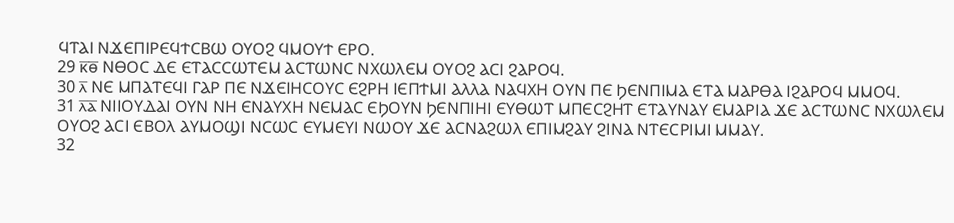ϤⲦⲀⲒ ⲚϪⲈⲠⲒⲢⲈϤϮⲤⲂⲰ ⲞⲨⲞϨ ϤⲘⲞⲨϮ ⲈⲢⲞ.
29 ⲕ̅ⲑ̅ ⲚⲐⲞⲤ ⲆⲈ ⲈⲦⲀⲤⲤⲰⲦⲈⲘ ⲀⲤⲦⲰⲚⲤ ⲚⲬⲰⲖⲈⲘ ⲞⲨⲞϨ ⲀⲤⲒ ϨⲀⲢⲞϤ.
30 ⲗ̅ ⲚⲈ ⲘⲠⲀⲦⲈϤⲒ ⲄⲀⲢ ⲠⲈ ⲚϪⲈⲒⲎⲤⲞⲨⲤ ⲈϨⲢⲎ ⲒⲈⲠϮⲘⲒ ⲀⲖⲖⲀ ⲚⲀϤⲬⲎ ⲞⲨⲚ ⲠⲈ ϦⲈⲚⲠⲒⲘⲀ ⲈⲦⲀ ⲘⲀⲢⲐⲀ ⲒϨⲀⲢⲞϤ ⲘⲘⲞϤ.
31 ⲗ̅ⲁ̅ ⲚⲒⲒⲞⲨⲆⲀⲒ ⲞⲨⲚ ⲚⲎ ⲈⲚⲀⲨⲬⲎ ⲚⲈⲘⲀⲤ ⲈϦⲞⲨⲚ ϦⲈⲚⲠⲒⲎⲒ ⲈⲨⲐⲰⲦ ⲘⲠⲈⲤϨⲎⲦ ⲈⲦⲀⲨⲚⲀⲨ ⲈⲘⲀⲢⲒⲀ ϪⲈ ⲀⲤⲦⲰⲚⲤ ⲚⲬⲰⲖⲈⲘ ⲞⲨⲞϨ ⲀⲤⲒ ⲈⲂⲞⲖ ⲀⲨⲘⲞϢⲒ ⲚⲤⲰⲤ ⲈⲨⲘⲈⲨⲒ ⲚⲰⲞⲨ ϪⲈ ⲀⲤⲚⲀϨⲰⲖ ⲈⲠⲒⲘϨⲀⲨ ϨⲒⲚⲀ ⲚⲦⲈⲤⲢⲒⲘⲒ ⲘⲘⲀⲨ.
32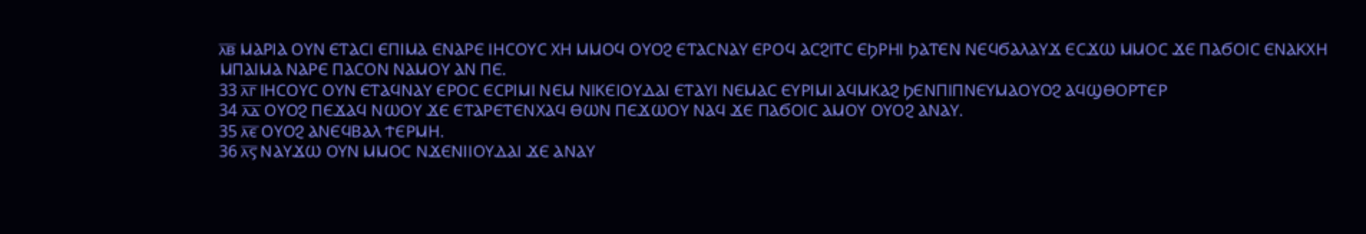ⲗ̅ⲃ̅ ⲘⲀⲢⲒⲀ ⲞⲨⲚ ⲈⲦⲀⲤⲒ ⲈⲠⲒⲘⲀ ⲈⲚⲀⲢⲈ ⲒⲎⲤⲞⲨⲤ ⲬⲎ ⲘⲘⲞϤ ⲞⲨⲞϨ ⲈⲦⲀⲤⲚⲀⲨ ⲈⲢⲞϤ ⲀⲤϨⲒⲦⲤ ⲈϦⲢⲎⲒ ϦⲀⲦⲈⲚ ⲚⲈϤϬⲀⲖⲀⲨϪ ⲈⲤϪⲰ ⲘⲘⲞⲤ ϪⲈ ⲠⲀϬⲞⲒⲤ ⲈⲚⲀⲔⲬⲎ ⲘⲠⲀⲒⲘⲀ ⲚⲀⲢⲈ ⲠⲀⲤⲞⲚ ⲚⲀⲘⲞⲨ ⲀⲚ ⲠⲈ.
33 ⲗ̅ⲅ̅ ⲒⲎⲤⲞⲨⲤ ⲞⲨⲚ ⲈⲦⲀϤⲚⲀⲨ ⲈⲢⲞⲤ ⲈⲤⲢⲒⲘⲒ ⲚⲈⲘ ⲚⲒⲔⲈⲒⲞⲨⲆⲀⲒ ⲈⲦⲀⲨⲒ ⲚⲈⲘⲀⲤ ⲈⲨⲢⲒⲘⲒ ⲀϤⲘⲔⲀϨ ϦⲈⲚⲠⲒⲠⲚⲈⲨⲘⲀⲞⲨⲞϨ ⲀϤϢⲐⲞⲢⲦⲈⲢ
34 ⲗ̅ⲇ̅ ⲞⲨⲞϨ ⲠⲈϪⲀϤ ⲚⲰⲞⲨ ϪⲈ ⲈⲦⲀⲢⲈⲦⲈⲚⲬⲀϤ ⲐⲰⲚ ⲠⲈϪⲰⲞⲨ ⲚⲀϤ ϪⲈ ⲠⲀϬⲞⲒⲤ ⲀⲘⲞⲨ ⲞⲨⲞϨ ⲀⲚⲀⲨ.
35 ⲗ̅ⲉ̅ ⲞⲨⲞϨ ⲀⲚⲈϤⲂⲀⲖ ϮⲈⲢⲘⲎ.
36 ⲗ̅ⲋ̅ ⲚⲀⲨϪⲰ ⲞⲨⲚ ⲘⲘⲞⲤ ⲚϪⲈⲚⲒⲒⲞⲨⲆⲀⲒ ϪⲈ ⲀⲚⲀⲨ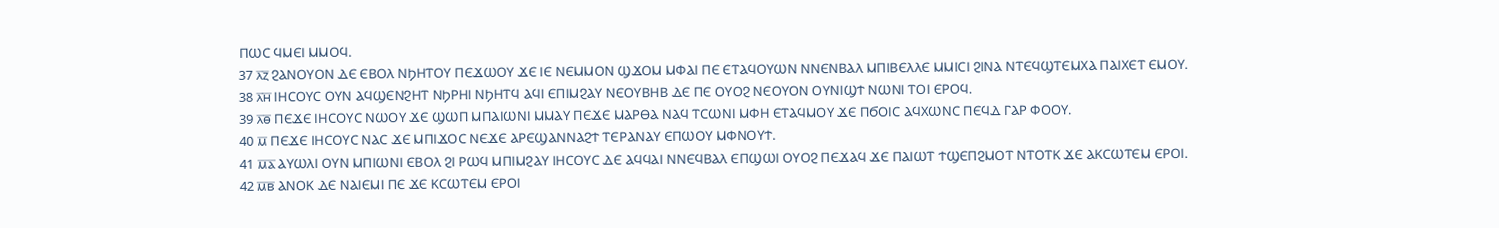ⲠⲰⲤ ϤⲘⲈⲒ ⲘⲘⲞϤ.
37 ⲗ̅ⲍ̅ ϨⲀⲚⲞⲨⲞⲚ ⲆⲈ ⲈⲂⲞⲖ ⲚϦⲎⲦⲞⲨ ⲠⲈϪⲰⲞⲨ ϪⲈ ⲒⲈ ⲚⲈⲘⲘⲞⲚ ϢϪⲞⲘ ⲘⲪⲀⲒ ⲠⲈ ⲈⲦⲀϤⲞⲨⲰⲚ ⲚⲚⲈⲚⲂⲀⲖ ⲘⲠⲒⲂⲈⲖⲖⲈ ⲘⲘⲒⲤⲒ ϨⲒⲚⲀ ⲚⲦⲈϤϢⲦⲈⲘⲬⲀ ⲠⲀⲒⲬⲈⲦ ⲈⲘⲞⲨ.
38 ⲗ̅ⲏ̅ ⲒⲎⲤⲞⲨⲤ ⲞⲨⲚ ⲀϤϢⲈⲚϨⲎⲦ ⲚϦⲢⲎⲒ ⲚϦⲎⲦϤ ⲀϤⲒ ⲈⲠⲒⲘϨⲀⲨ ⲚⲈⲞⲨⲂⲎⲂ ⲆⲈ ⲠⲈ ⲞⲨⲞϨ ⲚⲈⲞⲨⲞⲚ ⲞⲨⲚⲒϢϮ ⲚⲰⲚⲒ ⲦⲞⲒ ⲈⲢⲞϤ.
39 ⲗ̅ⲑ̅ ⲠⲈϪⲈ ⲒⲎⲤⲞⲨⲤ ⲚⲰⲞⲨ ϪⲈ ϢⲰⲠ ⲘⲠⲀⲒⲰⲚⲒ ⲘⲘⲀⲨ ⲠⲈϪⲈ ⲘⲀⲢⲐⲀ ⲚⲀϤ ⲦⲤⲰⲚⲒ ⲘⲪⲎ ⲈⲦⲀϤⲘⲞⲨ ϪⲈ ⲠϬⲞⲒⲤ ⲀϤⲬⲰⲚⲤ ⲠⲈϤⲆ ⲄⲀⲢ ⲪⲞⲞⲨ.
40 ⲙ̅ ⲠⲈϪⲈ ⲒⲎⲤⲞⲨⲤ ⲚⲀⲤ ϪⲈ ⲘⲠⲒϪⲞⲤ ⲚⲈϪⲈ ⲀⲢⲈϢⲀⲚⲚⲀϨϮ ⲦⲈⲢⲀⲚⲀⲨ ⲈⲠⲰⲞⲨ ⲘⲪⲚⲞⲨϮ.
41 ⲙ̅ⲁ̅ ⲀⲨⲰⲖⲒ ⲞⲨⲚ ⲘⲠⲒⲰⲚⲒ ⲈⲂⲞⲖ ϨⲒ ⲢⲰϤ ⲘⲠⲒⲘϨⲀⲨ ⲒⲎⲤⲞⲨⲤ ⲆⲈ ⲀϤϤⲀⲒ ⲚⲚⲈϤⲂⲀⲖ ⲈⲠϢⲰⲒ ⲞⲨⲞϨ ⲠⲈϪⲀϤ ϪⲈ ⲠⲀⲒⲰⲦ ϮϢⲈⲠϨⲘⲞⲦ ⲚⲦⲞⲦⲔ ϪⲈ ⲀⲔⲤⲰⲦⲈⲘ ⲈⲢⲞⲒ.
42 ⲙ̅ⲃ̅ ⲀⲚⲞⲔ ⲆⲈ ⲚⲀⲒⲈⲘⲒ ⲠⲈ ϪⲈ ⲔⲤⲰⲦⲈⲘ ⲈⲢⲞⲒ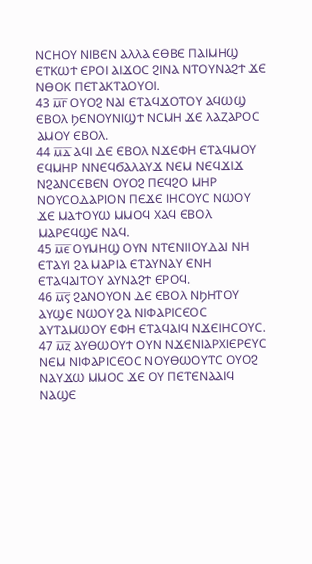ⲚⲤⲎⲞⲨ ⲚⲒⲂⲈⲚ ⲀⲖⲖⲀ ⲈⲐⲂⲈ ⲠⲀⲒⲘⲎϢ ⲈⲦⲔⲰϮ ⲈⲢⲞⲒ ⲀⲒϪⲞⲤ ϨⲒⲚⲀ ⲚⲦⲞⲨⲚⲀϨϮ ϪⲈ ⲚⲐⲞⲔ ⲠⲈⲦⲀⲔⲦⲀⲞⲨⲞⲒ.
43 ⲙ̅ⲅ̅ ⲞⲨⲞϨ ⲚⲀⲒ ⲈⲦⲀϤϪⲞⲦⲞⲨ ⲀϤⲰϢ ⲈⲂⲞⲖ ϦⲈⲚⲞⲨⲚⲒϢϮ ⲚⲤⲘⲎ ϪⲈ ⲖⲀⲌⲀⲢⲞⲤ ⲀⲘⲞⲨ ⲈⲂⲞⲖ.
44 ⲙ̅ⲇ̅ ⲀϤⲒ ⲆⲈ ⲈⲂⲞⲖ ⲚϪⲈⲪⲎ ⲈⲦⲀϤⲘⲞⲨ ⲈϤⲘⲎⲢ ⲚⲚⲈϤϬⲀⲖⲀⲨϪ ⲚⲈⲘ ⲚⲈϤϪⲒϪ ⲚϨⲀⲚⲤⲈⲂⲈⲚ ⲞⲨⲞϨ ⲠⲈϤϨⲞ ⲘⲎⲢ ⲚⲞⲨⲤⲞⲆⲀⲢⲒⲞⲚ ⲠⲈϪⲈ ⲒⲎⲤⲞⲨⲤ ⲚⲰⲞⲨ ϪⲈ ⲘⲀϮⲞⲨⲰ ⲘⲘⲞϤ ⲬⲀϤ ⲈⲂⲞⲖ ⲘⲀⲢⲈϤϢⲈ ⲚⲀϤ.
45 ⲙ̅ⲉ̅ ⲞⲨⲘⲎϢ ⲞⲨⲚ ⲚⲦⲈⲚⲒⲒⲞⲨⲆⲀⲒ ⲚⲎ ⲈⲦⲀⲨⲒ ϨⲀ ⲘⲀⲢⲒⲀ ⲈⲦⲀⲨⲚⲀⲨ ⲈⲚⲎ ⲈⲦⲀϤⲀⲒⲦⲞⲨ ⲀⲨⲚⲀϨϮ ⲈⲢⲞϤ.
46 ⲙ̅ⲋ̅ ϨⲀⲚⲞⲨⲞⲚ ⲆⲈ ⲈⲂⲞⲖ ⲚϦⲎⲦⲞⲨ ⲀⲨϢⲈ ⲚⲰⲞⲨ ϨⲀ ⲚⲒⲪⲀⲢⲒⲤⲈⲞⲤ ⲀⲨⲦⲀⲘⲰⲞⲨ ⲈⲪⲎ ⲈⲦⲀϤⲀⲒϤ ⲚϪⲈⲒⲎⲤⲞⲨⲤ.
47 ⲙ̅ⲍ̅ ⲀⲨⲐⲰⲞⲨϮ ⲞⲨⲚ ⲚϪⲈⲚⲒⲀⲢⲬⲒⲈⲢⲈⲨⲤ ⲚⲈⲘ ⲚⲒⲪⲀⲢⲒⲤⲈⲞⲤ ⲚⲞⲨⲐⲰⲞⲨⲦⲤ ⲞⲨⲞϨ ⲚⲀⲨϪⲰ ⲘⲘⲞⲤ ϪⲈ ⲞⲨ ⲠⲈⲦⲈⲚⲀⲀⲒϤ ⲚⲀϢⲈ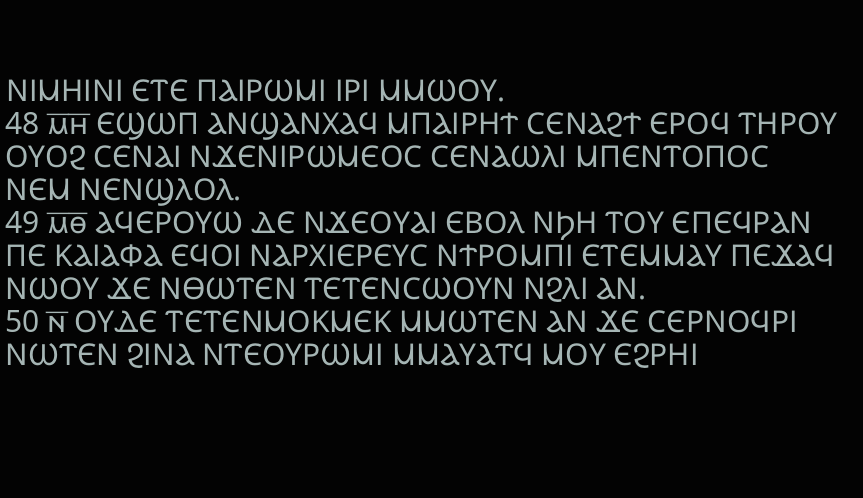ⲚⲒⲘⲎⲒⲚⲒ ⲈⲦⲈ ⲠⲀⲒⲢⲰⲘⲒ ⲒⲢⲒ ⲘⲘⲰⲞⲨ.
48 ⲙ̅ⲏ̅ ⲈϢⲰⲠ ⲀⲚϢⲀⲚⲬⲀϤ ⲘⲠⲀⲒⲢⲎϮ ⲤⲈⲚⲀϨϮ ⲈⲢⲞϤ ⲦⲎⲢⲞⲨ ⲞⲨⲞϨ ⲤⲈⲚⲀⲒ ⲚϪⲈⲚⲒⲢⲰⲘⲈⲞⲤ ⲤⲈⲚⲀⲰⲖⲒ ⲘⲠⲈⲚⲦⲞⲠⲞⲤ ⲚⲈⲘ ⲚⲈⲚϢⲖⲞⲖ.
49 ⲙ̅ⲑ̅ ⲀϤⲈⲢⲞⲨⲰ ⲆⲈ ⲚϪⲈⲞⲨⲀⲒ ⲈⲂⲞⲖ ⲚϦⲎ ⲦⲞⲨ ⲈⲠⲈϤⲢⲀⲚ ⲠⲈ ⲔⲀⲒⲀⲪⲀ ⲈϤⲞⲒ ⲚⲀⲢⲬⲒⲈⲢⲈⲨⲤ ⲚϮⲢⲞⲘⲠⲒ ⲈⲦⲈⲘⲘⲀⲨ ⲠⲈϪⲀϤ ⲚⲰⲞⲨ ϪⲈ ⲚⲐⲰⲦⲈⲚ ⲦⲈⲦⲈⲚⲤⲰⲞⲨⲚ ⲚϨⲖⲒ ⲀⲚ.
50 ⲛ̅ ⲞⲨⲆⲈ ⲦⲈⲦⲈⲚⲘⲞⲔⲘⲈⲔ ⲘⲘⲰⲦⲈⲚ ⲀⲚ ϪⲈ ⲤⲈⲢⲚⲞϤⲢⲒ ⲚⲰⲦⲈⲚ ϨⲒⲚⲀ ⲚⲦⲈⲞⲨⲢⲰⲘⲒ ⲘⲘⲀⲨⲀⲦϤ ⲘⲞⲨ ⲈϨⲢⲎⲒ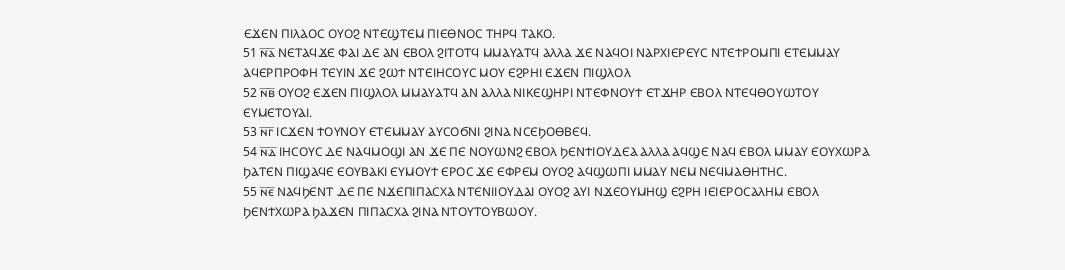ⲈϪⲈⲚ ⲠⲒⲖⲀⲞⲤ ⲞⲨⲞϨ ⲚⲦⲈϢⲦⲈⲘ ⲠⲒⲈⲐⲚⲞⲤ ⲦⲎⲢϤ ⲦⲀⲔⲞ.
51 ⲛ̅ⲁ̅ ⲚⲈⲦⲀϤϪⲈ ⲪⲀⲒ ⲆⲈ ⲀⲚ ⲈⲂⲞⲖ ϨⲒⲦⲞⲦϤ ⲘⲘⲀⲨⲀⲦϤ ⲀⲖⲖⲀ ϪⲈ ⲚⲀϤⲞⲒ ⲚⲀⲢⲬⲒⲈⲢⲈⲨⲤ ⲚⲦⲈϮⲢⲞⲘⲠⲒ ⲈⲦⲈⲘⲘⲀⲨ ⲀϤⲈⲢⲠⲢⲞⲪⲎ ⲦⲈⲨⲒⲚ ϪⲈ ϨⲰϮ ⲚⲦⲈⲒⲎⲤⲞⲨⲤ ⲘⲞⲨ ⲈϨⲢⲎⲒ ⲈϪⲈⲚ ⲠⲒϢⲖⲞⲖ
52 ⲛ̅ⲃ̅ ⲞⲨⲞϨ ⲈϪⲈⲚ ⲠⲒϢⲖⲞⲖ ⲘⲘⲀⲨⲀⲦϤ ⲀⲚ ⲀⲖⲖⲀ ⲚⲒⲔⲈϢⲎⲢⲒ ⲚⲦⲈⲪⲚⲞⲨϮ ⲈⲦϪⲎⲢ ⲈⲂⲞⲖ ⲚⲦⲈϤⲐⲞⲨⲰⲦⲞⲨ ⲈⲨⲘⲈⲦⲞⲨⲀⲒ.
53 ⲛ̅ⲅ̅ ⲒⲤϪⲈⲚ ϮⲞⲨⲚⲞⲨ ⲈⲦⲈⲘⲘⲀⲨ ⲀⲨⲤⲞϬⲚⲒ ϨⲒⲚⲀ ⲚⲤⲈϦⲞⲐⲂⲈϤ.
54 ⲛ̅ⲇ̅ ⲒⲎⲤⲞⲨⲤ ⲆⲈ ⲚⲀϤⲘⲞϢⲒ ⲀⲚ ϪⲈ ⲠⲈ ⲚⲞⲨⲰⲚϨ ⲈⲂⲞⲖ ϦⲈⲚϮⲒⲞⲨⲆⲈⲀ ⲀⲖⲖⲀ ⲀϤϢⲈ ⲚⲀϤ ⲈⲂⲞⲖ ⲘⲘⲀⲨ ⲈⲞⲨⲬⲰⲢⲀ ϦⲀⲦⲈⲚ ⲠⲒϢⲀϤⲈ ⲈⲞⲨⲂⲀⲔⲒ ⲈⲨⲘⲞⲨϮ ⲈⲢⲞⲤ ϪⲈ ⲈⲪⲢⲈⲘ ⲞⲨⲞϨ ⲀϤϢⲰⲠⲒ ⲘⲘⲀⲨ ⲚⲈⲘ ⲚⲈϤⲘⲀⲐⲎⲦⲎⲤ.
55 ⲛ̅ⲉ̅ ⲚⲀϤϦⲈⲚⲦ ⲆⲈ ⲠⲈ ⲚϪⲈⲠⲒⲠⲀⲤⲬⲀ ⲚⲦⲈⲚⲒⲒⲞⲨⲆⲀⲒ ⲞⲨⲞϨ ⲀⲨⲒ ⲚϪⲈⲞⲨⲘⲎϢ ⲈϨⲢⲎ ⲒⲈⲒⲈⲢⲞⲤⲀⲖⲎⲘ ⲈⲂⲞⲖ ϦⲈⲚϮⲬⲰⲢⲀ ϦⲀϪⲈⲚ ⲠⲒⲠⲀⲤⲬⲀ ϨⲒⲚⲀ ⲚⲦⲞⲨⲦⲞⲨⲂⲰⲞⲨ.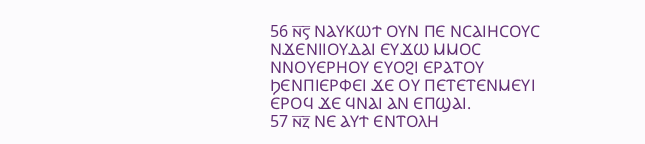56 ⲛ̅ⲋ̅ ⲚⲀⲨⲔⲰϮ ⲞⲨⲚ ⲠⲈ ⲚⲤⲀⲒⲎⲤⲞⲨⲤ ⲚϪⲈⲚⲒⲒⲞⲨⲆⲀⲒ ⲈⲨϪⲰ ⲘⲘⲞⲤ ⲚⲚⲞⲨⲈⲢⲎⲞⲨ ⲈⲨⲞϨⲒ ⲈⲢⲀⲦⲞⲨ ϦⲈⲚⲠⲒⲈⲢⲪⲈⲒ ϪⲈ ⲞⲨ ⲠⲈⲦⲈⲦⲈⲚⲘⲈⲨⲒ ⲈⲢⲞϤ ϪⲈ ϤⲚⲀⲒ ⲀⲚ ⲈⲠϢⲀⲒ.
57 ⲛ̅ⲍ̅ ⲚⲈ ⲀⲨϮ ⲈⲚⲦⲞⲖⲎ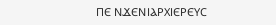ⲠⲈ ⲚϪⲈⲚⲒⲀⲢⲬⲒⲈⲢⲈⲨⲤ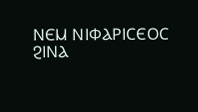ⲚⲈⲘ ⲚⲒⲪⲀⲢⲒⲤⲈⲞⲤ ϨⲒⲚⲀ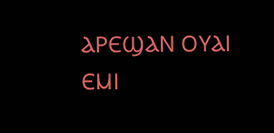ⲀⲢⲈϢⲀⲚ ⲞⲨⲀⲒ ⲈⲘⲒ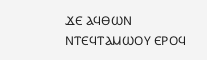ϪⲈ ⲀϤⲐⲰⲚ ⲚⲦⲈϤⲦⲀⲘⲰⲞⲨ ⲈⲢⲞϤ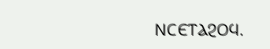ⲚⲤⲈⲦⲀϨⲞϤ.